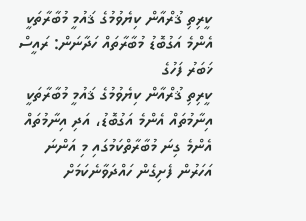ކީރިތި ޤުރްއާން ކިޔެވުމުގެ ޤައުމީ މުބާރާތަކީ އެންމެ އަގުބޮޑު މުބާރާތައް ހަދާނަން: ރައީސް
ޚަބަރު ފަހުގެ
ކީރިތި ޤުރްއާން ކިޔެވުމުގެ ޤައުމީ މުބާރާތަކީ އިނާމުތައް އެންމެ އަގުބޮޑު، އަދި އިނާމުތައް އެންމެ ގިނަ މުބާރާތްކަމުގައި މި އަންނަ އަހަރުން ފެށިގެން ހައްދަވާނެކަމަށް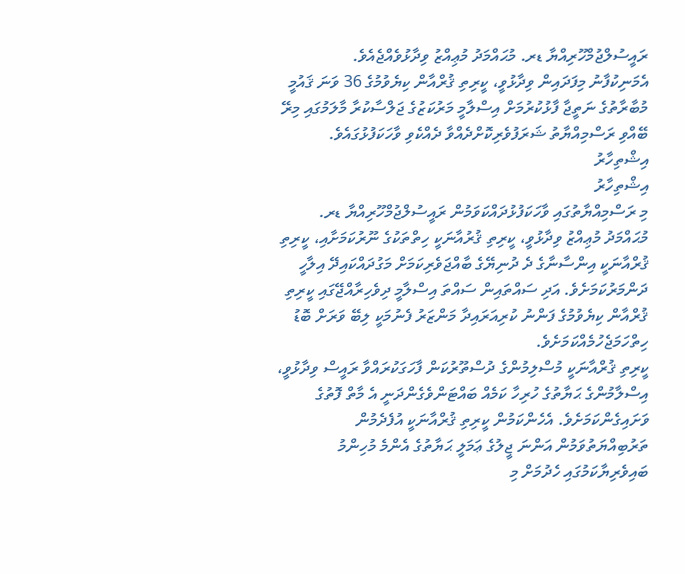ރައީސުލްޖުމްހޫރިއްޔާ ޑރ. މުޙައްމަދު މުޢިއްޒު ވިދާޅުވެއްޖެއެވެ.
އެމަނިކުފާނު މިފަދައިން ވިދާޅުވީ، ކީރިތި ޤުރްއާން ކިޔެވުމުގެ 36 ވަނަ ޤައުމީ މުބާރާތުގެ ނަތީޖާ ފާޅުކުރުމަށް އިސްލާމީ މަރުކަޒުގެ ޖަލްސާކުރާ މާލަމުގައި މިރޭ ބޭއްވި ރަސްމިއްޔާތު ޝަރަފުވެރިކޮށްދެއްވާ ދެއްކެވި ވާހަކަފުޅުގައެވެ.
އިޝްތިހާރު
އިޝްތިހާރު
މި ރަސްމިއްޔާތުގައި ވާހަކަފުޅުދައްކަވަމުން ރައީސުލްޖުމްހޫރިއްޔާ ޑރ. މުޙައްމަދު މުޢިއްޒު ވިދާޅުވީ، ކީރިތި ޤުރުއާނަކީ ހިތްތަކުގެ ނޫރުކަމަށާއި، ކީރިތި ޤުރްއާނަކީ އިންސާނާގެ ދެ ދުނިޔޭގެ ބާއްޖަވެރިކަމަށް މަގުދައްކައިދޭ އިލާހީ ދަންމަރުކަމަށެވެ. އަދި ސައްތައިން ސައްތަ އިސްލާމީ ދިވެހިރާއްޖޭގައި ކީރިތި ޤުރްއާން ކިޔެވުމުގެ ފަންނު ކުރިއަރައިދާ މަންޒަރު ފެނުމަކީ ލިބޭ ވަރަށް ބޮޑު ހިތްހަމަޖެހުމެއްކަމަށެވެ.
ކީރިތި ޤުރްއާނަކީ މުސްލިމުންގެ ދުސްތޫރުކަން ފާހަގަކުރައްވާ ރައީސް ވިދާޅުވީ، އިސްލާމުންގެ ޙަޔާތުގެ ހުރިހާ ކަމެއް ބައްޓަންވެގެންދަނީ އެ މާތް ފޮތުގެ ވަށައިގެންކަމަށެވެ. އެހެންކަމުން ކީރިތި ޤުރްއާނަކީ އުފެދެމުން ތަރުބިއްޔަތުވަމުން އަންނަ ޖީލުގެ ޢަމަލީ ޙަޔާތުގެ އެންމެ މުހިންމު ބައިވެރިޔާކަމުގައި ހެދުމަށް މި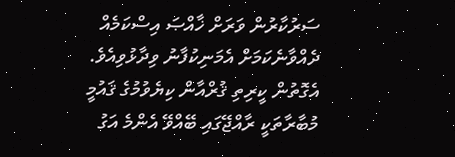ސަރުކާރުން ވަރަށް ޚާއްޞަ އިސްކަމެއް ދެއްވާނެކަމަށް އެމަނިކުފާނު ވިދާޅުވިއެވެ.
އެގޮތުން ކީރިތި ޤުރްއާން ކިޔެވުމުގެ ޤައުމީ މުބާރާތަކީ ރާއްޖޭގައި ބޭއްވޭ އެންމެ އަގު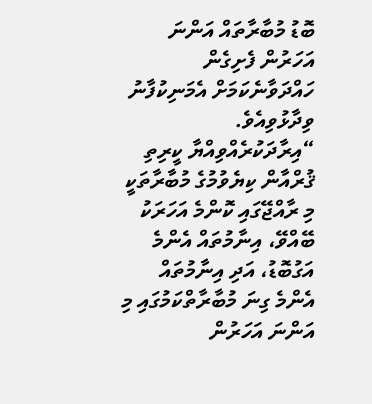ބޮޑު މުބާރާތައް އަންނަ އަހަރުން ފެށިގެން ހައްދަވާނެކަމަށް އެމަނިކުފާނު ވިދާޅުވިއެވެ.
“އިރާދަކުރެއްވިއްޔާ ކީރިތި ޤުރްއާން ކިޔެވުމުގެ މުބާރާތަކީ މި ރާއްޖޭގައި ކޮންމެ އަހަރަކު ބޭއްވޭ، އިނާމުތައް އެންމެ އަގުބޮޑު، އަދި އިނާމުތައް އެންމެ ގިނަ މުބާރާތްކަމުގައި މި އަންނަ އަހަރުން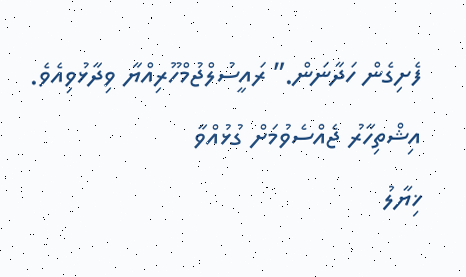ފެށިގެން ހަދާނަން.” ރައީސުލްޖުމްހޫރިއްޔާ ވިދާޅުވިއެވެ.
އިޝްތިހާރު ޖެއްސެވުމަށް ގުޅުއްވާ
ޚިޔާލު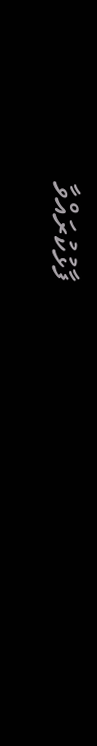ފާޅުކުރައްވާ